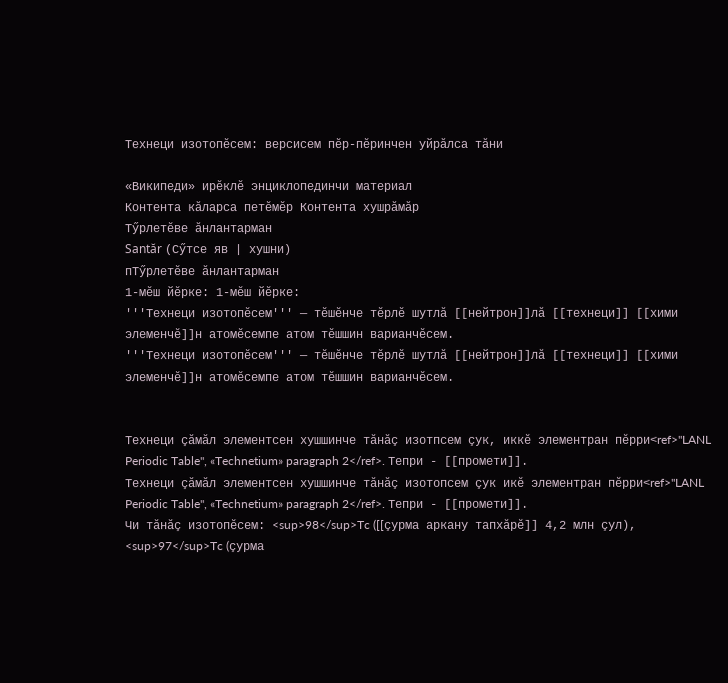Технеци изотопĕсем: версисем пӗр-пӗринчен уйрӑлса тӑни

«Википеди» ирĕклĕ энциклопединчи материал
Контента кӑларса петӗмӗр Контента хушрӑмӑр
Тӳрлетӗве ӑнлантарман
Santăr (Сӳтсе яв | хушни)
пТӳрлетӗве ӑнлантарман
1-мĕш йĕрке: 1-мĕш йĕрке:
'''Технеци изотопĕсем''' — тĕшĕнче тĕрлĕ шутлă [[нейтрон]]лă [[технеци]] [[хими элеменчĕ]]н атомĕсемпе атом тĕшшин варианчĕсем.
'''Технеци изотопĕсем''' — тĕшĕнче тĕрлĕ шутлă [[нейтрон]]лă [[технеци]] [[хими элеменчĕ]]н атомĕсемпе атом тĕшшин варианчĕсем.


Технеци çăмăл элементсен хушшинче тăнăç изотпсем çук, иккĕ элементран пĕрри<ref>''LANL Periodic Table'', «Technetium» paragraph 2</ref>. Тепри - [[промети]].
Технеци çăмăл элементсен хушшинче тăнăç изотопсем çук икĕ элементран пĕрри<ref>''LANL Periodic Table'', «Technetium» paragraph 2</ref>. Тепри - [[промети]].
Чи тăнăç изотопĕсем: <sup>98</sup>Tc ([[çурма аркану тапхăрĕ]] 4,2 млн çул), <sup>97</sup>Tc (çурма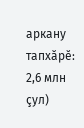аркану тапхăрĕ: 2,6 млн çул)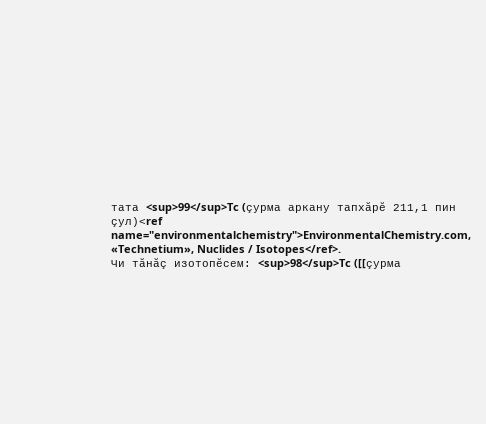тата <sup>99</sup>Tc (çурма аркану тапхăрĕ 211,1 пин çул)<ref name="environmentalchemistry">EnvironmentalChemistry.com, «Technetium», Nuclides / Isotopes</ref>.
Чи тăнăç изотопĕсем: <sup>98</sup>Tc ([[çурма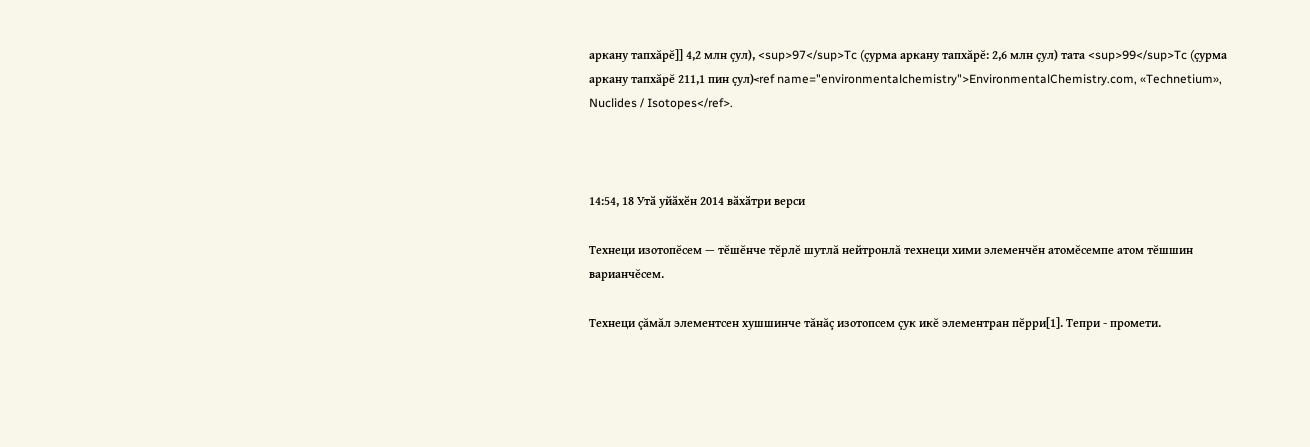аркану тапхăрĕ]] 4,2 млн çул), <sup>97</sup>Tc (çурма аркану тапхăрĕ: 2,6 млн çул) тата <sup>99</sup>Tc (çурма аркану тапхăрĕ 211,1 пин çул)<ref name="environmentalchemistry">EnvironmentalChemistry.com, «Technetium», Nuclides / Isotopes</ref>.



14:54, 18 Утӑ уйӑхӗн 2014 вӑхӑтри верси

Технеци изотопĕсем — тĕшĕнче тĕрлĕ шутлă нейтронлă технеци хими элеменчĕн атомĕсемпе атом тĕшшин варианчĕсем.

Технеци çăмăл элементсен хушшинче тăнăç изотопсем çук икĕ элементран пĕрри[1]. Тепри - промети.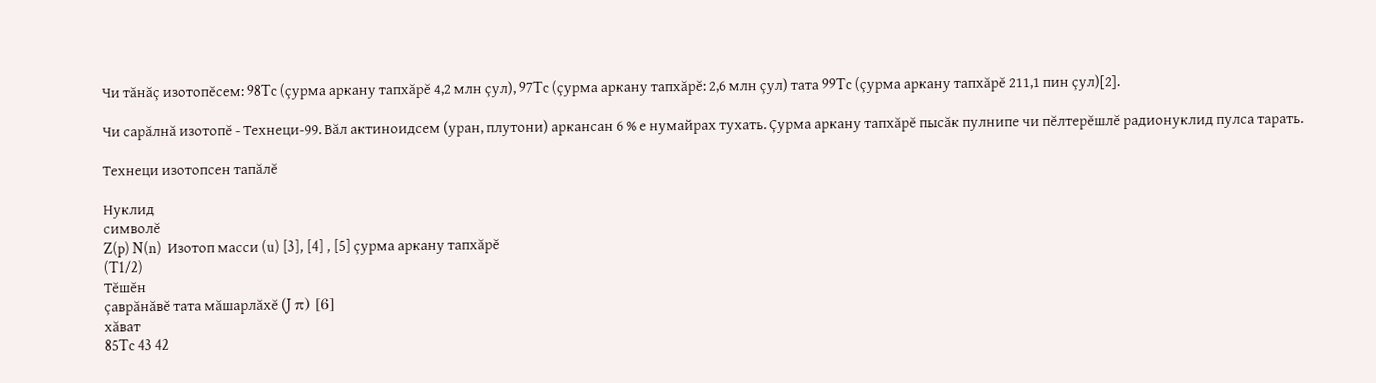Чи тăнăç изотопĕсем: 98Tc (çурма аркану тапхăрĕ 4,2 млн çул), 97Tc (çурма аркану тапхăрĕ: 2,6 млн çул) тата 99Tc (çурма аркану тапхăрĕ 211,1 пин çул)[2].

Чи сарăлнă изотопĕ - Технеци-99. Вăл актиноидсем (уран, плутони) аркансан 6 % е нумайрах тухать. Çурма аркану тапхăрĕ пысăк пулнипе чи пĕлтерĕшлĕ радионуклид пулса тарать.

Технеци изотопсен тапăлĕ

Нуклид
символĕ
Z(p) N(n)  Изотоп масси (u) [3], [4] , [5] çурма аркану тапхăрĕ
(T1/2)
Тĕшĕн
çаврăнăвĕ тата мăшарлăхĕ (J π) [6]
хăват
85Tc 43 42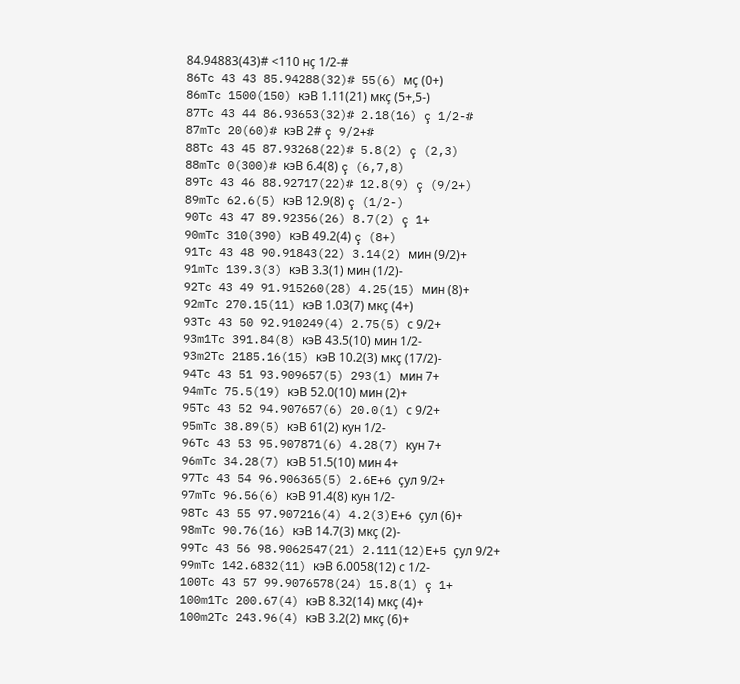84.94883(43)# <110 нç 1/2-#
86Tc 43 43 85.94288(32)# 55(6) мç (0+)
86mTc 1500(150) кэВ 1.11(21) мкç (5+,5-)
87Tc 43 44 86.93653(32)# 2.18(16) ç 1/2-#
87mTc 20(60)# кэВ 2# ç 9/2+#
88Tc 43 45 87.93268(22)# 5.8(2) ç (2,3)
88mTc 0(300)# кэВ 6.4(8) ç (6,7,8)
89Tc 43 46 88.92717(22)# 12.8(9) ç (9/2+)
89mTc 62.6(5) кэВ 12.9(8) ç (1/2-)
90Tc 43 47 89.92356(26) 8.7(2) ç 1+
90mTc 310(390) кэВ 49.2(4) ç (8+)
91Tc 43 48 90.91843(22) 3.14(2) мин (9/2)+
91mTc 139.3(3) кэВ 3.3(1) мин (1/2)-
92Tc 43 49 91.915260(28) 4.25(15) мин (8)+
92mTc 270.15(11) кэВ 1.03(7) мкç (4+)
93Tc 43 50 92.910249(4) 2.75(5) с 9/2+
93m1Tc 391.84(8) кэВ 43.5(10) мин 1/2-
93m2Tc 2185.16(15) кэВ 10.2(3) мкç (17/2)-
94Tc 43 51 93.909657(5) 293(1) мин 7+
94mTc 75.5(19) кэВ 52.0(10) мин (2)+
95Tc 43 52 94.907657(6) 20.0(1) с 9/2+
95mTc 38.89(5) кэВ 61(2) кун 1/2-
96Tc 43 53 95.907871(6) 4.28(7) кун 7+
96mTc 34.28(7) кэВ 51.5(10) мин 4+
97Tc 43 54 96.906365(5) 2.6E+6 çул 9/2+
97mTc 96.56(6) кэВ 91.4(8) кун 1/2-
98Tc 43 55 97.907216(4) 4.2(3)E+6 çул (6)+
98mTc 90.76(16) кэВ 14.7(3) мкç (2)-
99Tc 43 56 98.9062547(21) 2.111(12)E+5 çул 9/2+
99mTc 142.6832(11) кэВ 6.0058(12) с 1/2-
100Tc 43 57 99.9076578(24) 15.8(1) ç 1+
100m1Tc 200.67(4) кэВ 8.32(14) мкç (4)+
100m2Tc 243.96(4) кэВ 3.2(2) мкç (6)+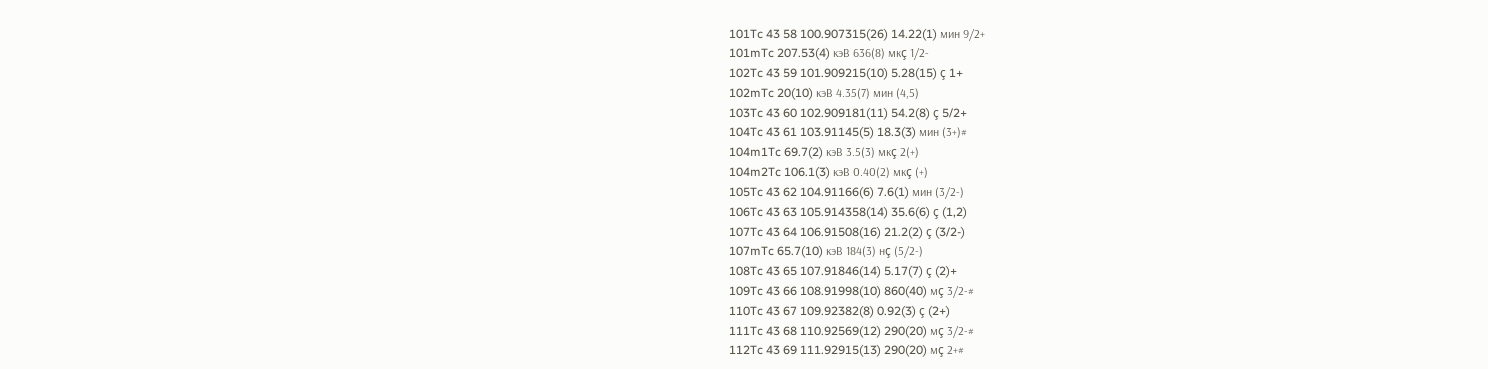101Tc 43 58 100.907315(26) 14.22(1) мин 9/2+
101mTc 207.53(4) кэВ 636(8) мкç 1/2-
102Tc 43 59 101.909215(10) 5.28(15) ç 1+
102mTc 20(10) кэВ 4.35(7) мин (4,5)
103Tc 43 60 102.909181(11) 54.2(8) ç 5/2+
104Tc 43 61 103.91145(5) 18.3(3) мин (3+)#
104m1Tc 69.7(2) кэВ 3.5(3) мкç 2(+)
104m2Tc 106.1(3) кэВ 0.40(2) мкç (+)
105Tc 43 62 104.91166(6) 7.6(1) мин (3/2-)
106Tc 43 63 105.914358(14) 35.6(6) ç (1,2)
107Tc 43 64 106.91508(16) 21.2(2) ç (3/2-)
107mTc 65.7(10) кэВ 184(3) нç (5/2-)
108Tc 43 65 107.91846(14) 5.17(7) ç (2)+
109Tc 43 66 108.91998(10) 860(40) мç 3/2-#
110Tc 43 67 109.92382(8) 0.92(3) ç (2+)
111Tc 43 68 110.92569(12) 290(20) мç 3/2-#
112Tc 43 69 111.92915(13) 290(20) мç 2+#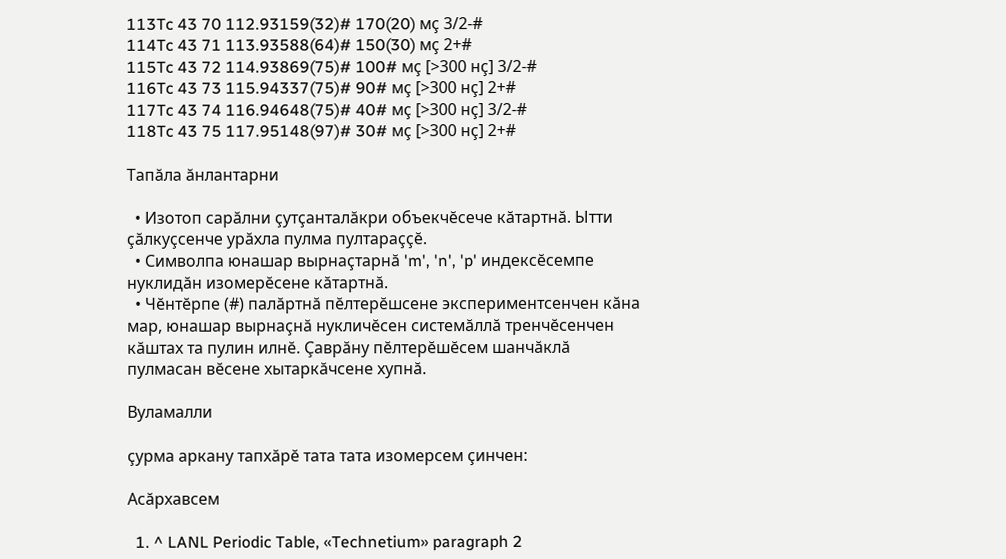113Tc 43 70 112.93159(32)# 170(20) мç 3/2-#
114Tc 43 71 113.93588(64)# 150(30) мç 2+#
115Tc 43 72 114.93869(75)# 100# мç [>300 нç] 3/2-#
116Tc 43 73 115.94337(75)# 90# мç [>300 нç] 2+#
117Tc 43 74 116.94648(75)# 40# мç [>300 нç] 3/2-#
118Tc 43 75 117.95148(97)# 30# мç [>300 нç] 2+#

Тапăла ăнлантарни

  • Изотоп сарăлни çутçанталăкри объекчĕсече кăтартнă. Ытти çăлкуçсенче урăхла пулма пултараççĕ.
  • Символпа юнашар вырнаçтарнă 'm', 'n', 'p' индексĕсемпе нуклидăн изомерĕсене кăтартнă.
  • Чĕнтĕрпе (#) палăртнă пĕлтерĕшсене экспериментсенчен кăна мар, юнашар вырнаçнă нукличĕсен системăллă тренчĕсенчен кăштах та пулин илнĕ. Çаврăну пĕлтерĕшĕсем шанчăклă пулмасан вĕсене хытаркăчсене хупнă.

Вуламалли

çурма аркану тапхăрĕ тата тата изомерсем çинчен:

Асăрхавсем

  1. ^ LANL Periodic Table, «Technetium» paragraph 2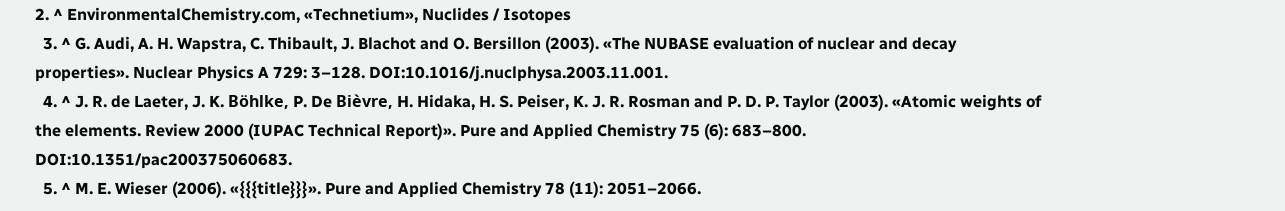2. ^ EnvironmentalChemistry.com, «Technetium», Nuclides / Isotopes
  3. ^ G. Audi, A. H. Wapstra, C. Thibault, J. Blachot and O. Bersillon (2003). «The NUBASE evaluation of nuclear and decay properties». Nuclear Physics A 729: 3–128. DOI:10.1016/j.nuclphysa.2003.11.001.
  4. ^ J. R. de Laeter, J. K. Böhlke, P. De Bièvre, H. Hidaka, H. S. Peiser, K. J. R. Rosman and P. D. P. Taylor (2003). «Atomic weights of the elements. Review 2000 (IUPAC Technical Report)». Pure and Applied Chemistry 75 (6): 683–800. DOI:10.1351/pac200375060683.
  5. ^ M. E. Wieser (2006). «{{{title}}}». Pure and Applied Chemistry 78 (11): 2051–2066.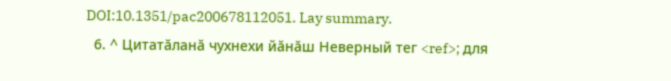DOI:10.1351/pac200678112051. Lay summary.
  6. ^ Цитатăланă чухнехи йăнăш Неверный тег <ref>; для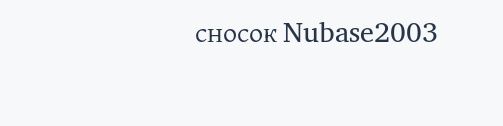сносок Nubase2003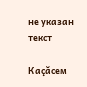не указан текст

Каçăсем